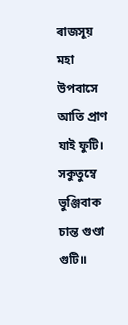ৰাজসূয় মহা উপবাসে আতি প্ৰাণ যাই ফুটি। সকুতুম্বে ভুঞ্জিবাক চান্ত গুণ্ডা গুটি॥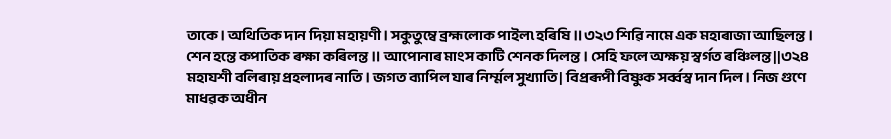তাকে। অথিতিক দান দিয়া মহায়ণী। সকুতুম্বে ব্ৰহ্মলোক পাইল৷ হৰিষি॥৩২৩ শিৱি নামে এক মহাৰাজা আছিলন্ত। শেন হন্তে কপাতিক ৰক্ষা কৰিলন্ত॥ আপোনাৰ মাংস কাটি শেনক দিলন্ত। সেহি ফলে অক্ষয় স্বৰ্গত ৰঞ্চিলন্ত ||৩২৪ মহাযশী বলিৰায় প্ৰহলাদৰ নাতি। জগত ব্যাপিল যাৰ নিৰ্ম্মল সুখ্যাতি | বিপ্ৰৰূপী বিষ্ণুক সৰ্ব্বস্ব দান দিল। নিজ গুণে মাধৱক অধীন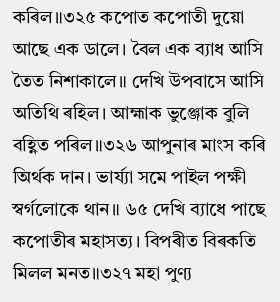কৰিল॥৩২৫ কপোত কপোতী দুয়ো আছে এক ডালে। বৈল এক ব্যাধ আসি তৈত নিশাকালে॥ দেখি উপবাসে আসি অতিথি ৰহিল। আহ্মাক ভুঞ্জোক বুলি বহ্ণিত পৰিল॥৩২৬ আপুনাৰ মাংস কৰি অিৰ্থক দান। ভাৰ্য্যা সমে পাইল পক্ষী স্বৰ্গলোকে থান॥ ৬৫ দেখি ব্যাধে পাছে কপোতীৰ মহাসত্য। বিপৰীত বিৰকতি মিলল মনত॥৩২৭ মহা পুণ্য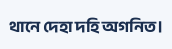থানে দেহা দহি অগনিত।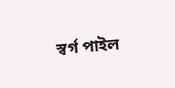স্বৰ্গ পাইল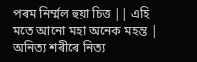পৰম নিৰ্ম্মল হুয়া চিত্ত || এহি মতে আনো মহা অনেক মহন্ত | অনিত্য শৰীৰে নিত্য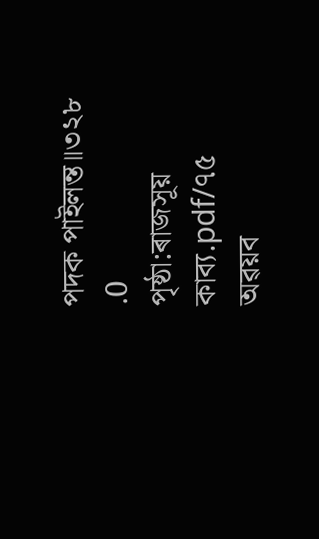পদক পাইলন্ত॥৩২৮ .0
পৃষ্ঠা:ৰাজসূয় কাব্য.pdf/৭৫
অৱয়ব